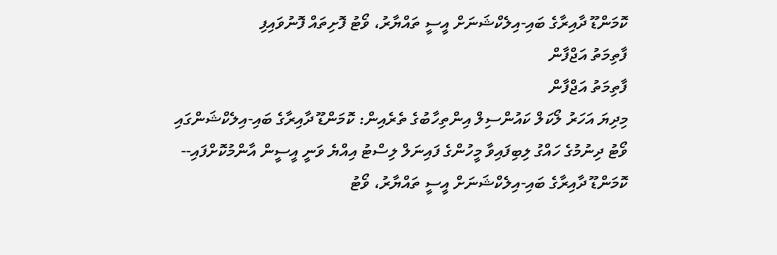ކޮމަންޑޫ ދާއިރާގެ ބައި-އިލެކްޝަނަށް އީސީ ތައްޔާރު، ވޯޓު ފޮށިތައް ފޮނުވައިފި
ފާތިމަތު އަޖްފާން
ފާތިމަތު އަޖްފާން
މިދިޔަ އަހަރު ލޯކަލް ކައުންސިލް އިންތިހާބުގެ ތެރެއިން: ކޮމަންޑޫ ދާއިރާގެ ބައި-އިލެކްޝަންގައި ވޯޓު ދިނުމުގެ ހައްގު ލިބިފައިވާ މީހުންގެ ފައިނަލް ލިސްޓު އިއްޔެ ވަނީ އީސީން އާންމުކޮށްފައި--
ކޮމަންޑޫ ދާއިރާގެ ބައި-އިލެކްޝަނަށް އީސީ ތައްޔާރު، ވޯޓު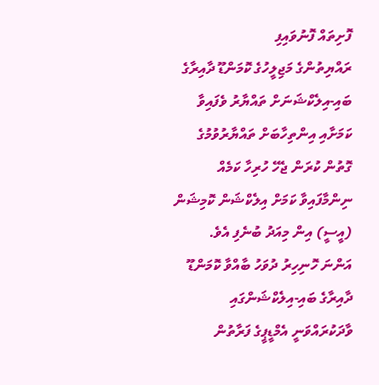ފޮށިތައް ފޮނުވައިފި
ރައްޔިތުންގެ މަޖިލީހުގެ ކޮމަންޑޫ ދާއިރާގެ ބައި-އިލެކްޝަނަށް ތައްޔާރު ވެފައިވާ ކަމަށާއި އިންތިހާބަށް ތައްޔާރުވުމުގެ ގޮތުން ކުރަން ޖެހޭ ހުރިހާ ކަމެއް ނިންމާފައިވާ ކަމަށް އިލެކްޝަން ކޮމިޝަން (އީސީ) އިން މިއަދު ބުނެފި އެވެ.
އަންނަ ހޮނިހިރު ދުވަހު ބާއްވާ ކޮމަންޑޫ ދާއިރާގެ ބައި-އިލެކްޝަންގައި ވާދަކުރައްވަނީ އެމްޑީޕީގެ ފަރާތުން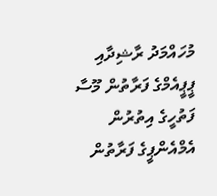މުހައްމަދު ރާޝިދާއި ޕީޕީއެމްގެ ފަރާތުން މޫސާ ފަތުހީގެ އިތުރުން އެމްއެންޕީގެ ފަރާތުން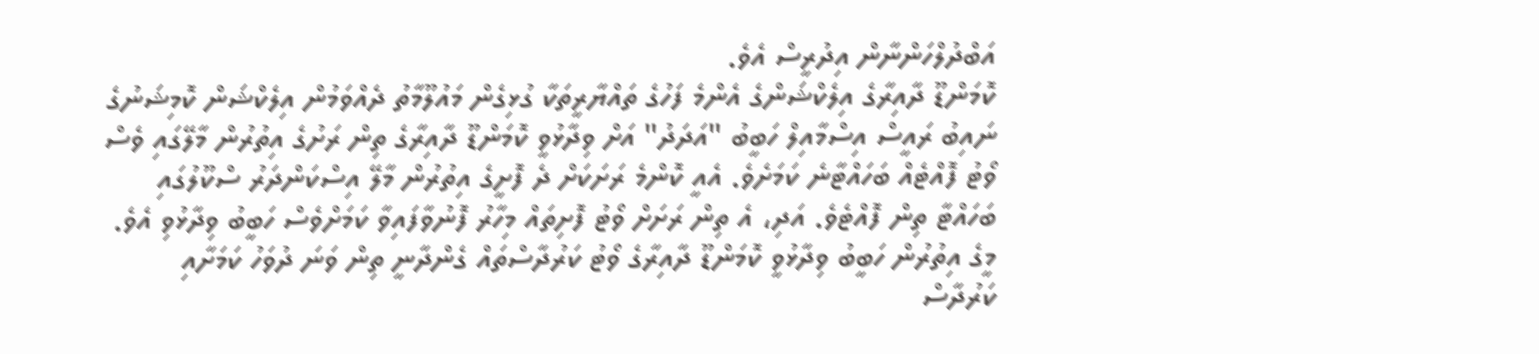އަބްދުލްހަންނާން އިދުރީސް އެވެ.
ކޮމަންޑޫ ދާއިރާގެ އިލެކްޝަންގެ އެންމެ ފަހުގެ ތައްޔާރީތަކާ ގުޅިގެން މައުލޫމާތު ދެއްވަމުން އިލެކްޝަން ކޮމިޝަނުގެ ނައިބު ރައީސް އިސްމާއިލް ހަބީބު "އަދަދު" އަށް ވިދާޅުވީ ކޮމަންޑޫ ދާއިރާގެ ތިން ރަށުގެ އިތުރުން މާލޭގައި ވެސް ވޯޓު ފޮއްޓެއް ބަހައްޓާނެ ކަމަށެވެ. އެއީ ކޮންމެ ރަށަކަށް ދެ ފޮށީގެ އިތުރުން މާލޭ އިސްކަންދަރު ސްކޫލުގައި ބަހައްޓާ ތިން ފޮއްޓެވެ. އަދި، އެ ތިން ރަށަށް ވޯޓު ފޮށިތައް މިހާރު ފޮނުވާފައިވާ ކަމަށްވެސް ހަބީބު ވިދާޅުވި އެވެ.
މީގެ އިތުރުން ހަބީބު ވިދާޅުވީ ކޮމަންޑޫ ދާއިރާގެ ވޯޓު ކަރުދާސްތައް ގެންދާނީ ތިން ވަނަ ދުވަހު ކަމަށާއި ކަރުދާސް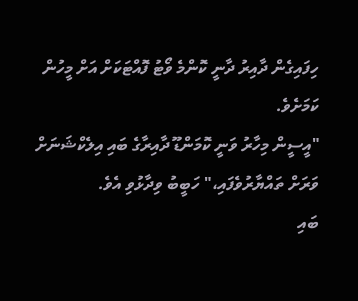ހިފައިގެން ދާއިރު ދާނީ ކޮންމެ ވޯޓު ފޮއްޓަކަށް އަށް މީހުން ކަމަށެވެ.
"އީސީން މިހާރު ވަނީ ކޮމަންޑޫ ދާއިރާގެ ބައި އިލެކްޝަނަށް ވަރަށް ތައްޔާރުވެފައި،" ހަބީބު ވިދާޅުވި އެވެ.
ބައި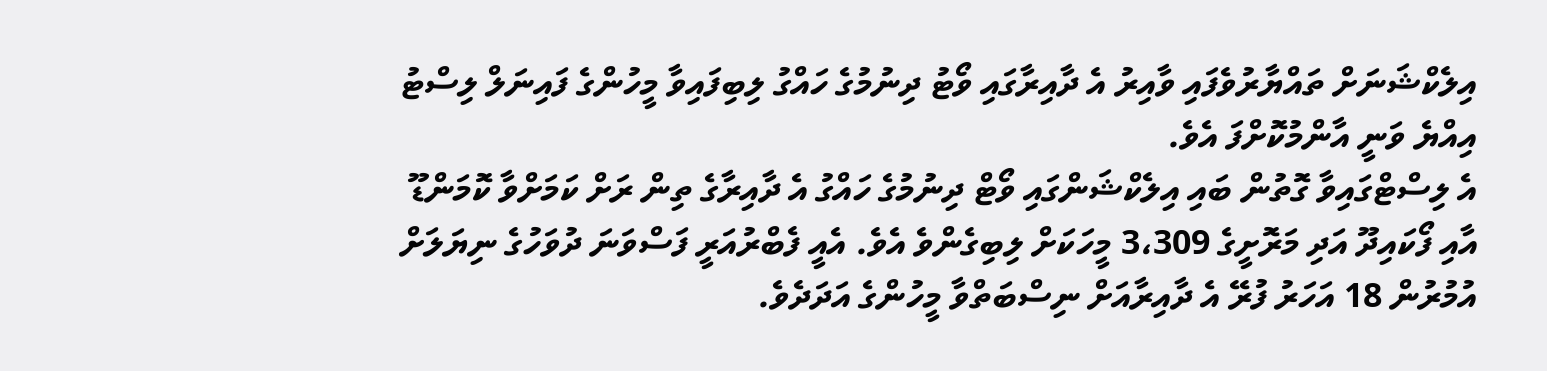އިލެކްޝަނަށް ތައްޔާރުވެފައި ވާއިރު އެ ދާއިރާގައި ވޯޓު ދިނުމުގެ ހައްގު ލިބިފައިވާ މީހުންގެ ފައިނަލް ލިސްޓު އިއްޔެ ވަނީ އާންމުކޮށްފަ އެވެ.
އެ ލިސްޓްގައިވާ ގޮތުން ބައި އިލެކްޝަންގައި ވޯޓް ދިނުމުގެ ހައްގު އެ ދާއިރާގެ ތިން ރަށް ކަމަށްވާ ކޮމަންޑޫ އާއި ފޯކައިދޫ އަދި މަރޮށީގެ 3،309 މީހަކަށް ލިބިގެންވެ އެވެ. އެއީ ފެބްރުއަރީ ފަސްވަނަ ދުވަހުގެ ނިޔަލަށް އުމުރުން 18 އަހަރު ފުރޭ އެ ދާއިރާއަށް ނިސްބަތްވާ މީހުންގެ އަދަދެވެ.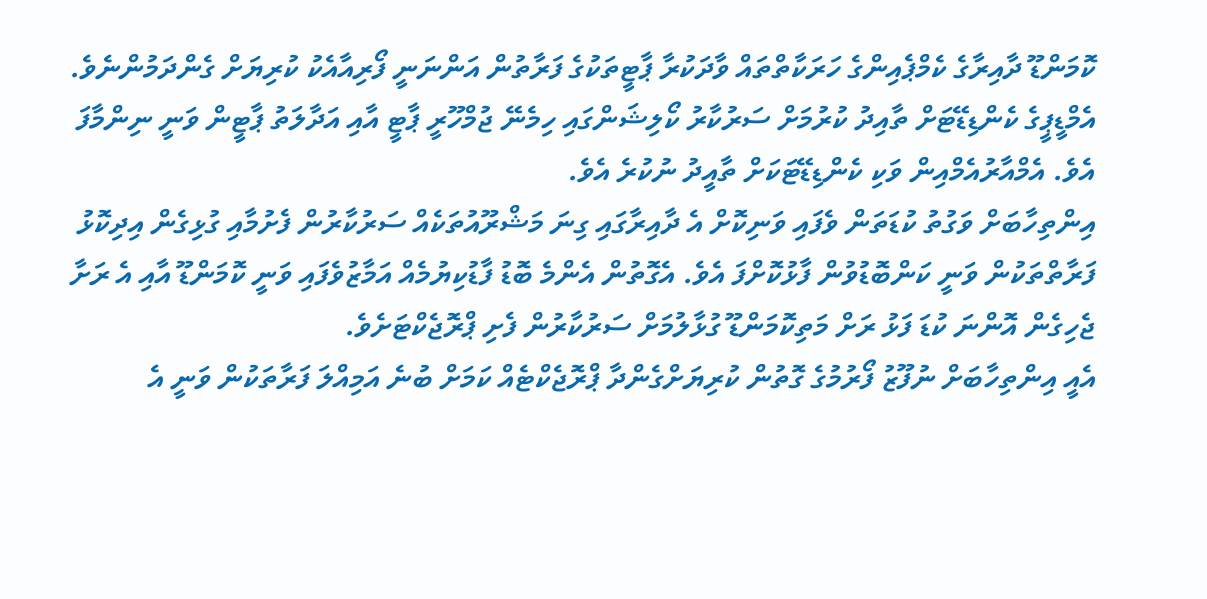ކޮމަންޑޫ ދާއިރާގެ ކެމްޕެއިންގެ ހަރަކާތްތައް ވާދަކުރާ ޕާޓީތަކުގެ ފަރާތުން އަންނަނީ ފޯރިއާއެކު ކުރިޔަށް ގެންދަމުންނެވެ. އެމްޑީޕީގެ ކެންޑިޑޭޓަށް ތާއިދު ކުރުމަށް ސަރުކާރު ކޯލިޝަންގައި ހިމެނޭ ޖުމްހޫރީ ޕާޓީ އާއި އަދާލަތު ޕާޓީން ވަނީ ނިންމާފަ އެވެ. އެމްއާރުއެމްއިން ވަކި ކެންޑިޑޭޓަކަށް ތާއީދު ނުކުރެ އެވެ.
އިންތިހާބަށް ވަގުތު ކުޑަތަން ވެފައި ވަނިކޮށް އެ ދާއިރާގައި ގިނަ މަޝްރޫއުތަކެއް ސަރުކާރުން ފެށުމާއި ގުޅިގެން އިދިކޮޅު ފަރާތްތަކުން ވަނީ ކަންބޮޑުވުން ފާޅުކޮށްފަ އެވެ. އެގޮތުން އެންމެ ބޮޑު ފާޑުކިޔުމެއް އަމާޒުވެފައި ވަނީ ކޮމަންޑޫ އާއި އެ ރަށާ ޖެހިގެން އޮންނަ ކުޑަ ފަޅު ރަށް މަތިކޮމަންޑޫ ގުޅާލުމަށް ސަރުކާރުން ފެށި ޕްރޮޖެކްޓަށެވެ.
އެއީ އިންތިހާބަށް ނުފޫޒު ފޯރުމުގެ ގޮތުން ކުރިޔަށްގެންދާ ޕްރޮޖެކްޓެއް ކަމަށް ބުނެ އަމިއްލަ ފަރާތަކުން ވަނީ އެ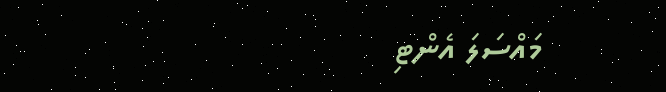މައްސަލަ އެންޓި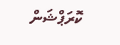ކޮރަޕްޝަން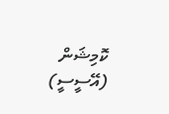ކޮމިޝަން (އޭސީސީ)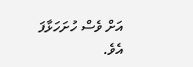އަށް ވެސް ހުށަހަޅާފަ އެވެ.